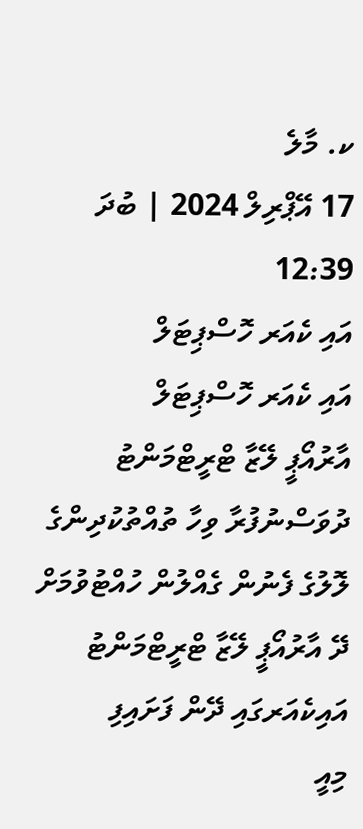ކ. މާލެ
17 އޭޕްރިލް 2024 | ބުދަ 12:39
އައި ކެއަރ ހޮސްޕިޓަލް
އައި ކެއަރ ހޮސްޕިޓަލް
އާރުއޯޕީ ލޭޒާ ޓްރީޓްމަންޓު
ދުވަސްނުފުރާ ވިހާ ތުއްތުކުދިންގެ ލޮލުގެ ފެނުން ގެއްލުން ހުއްޓުވުމަށް ދޭ އާރުއޯޕީ ލޭޒާ ޓްރީޓްމަންޓު އައިކެއަރގައި ދޭން ފަށައިފި
މިއީ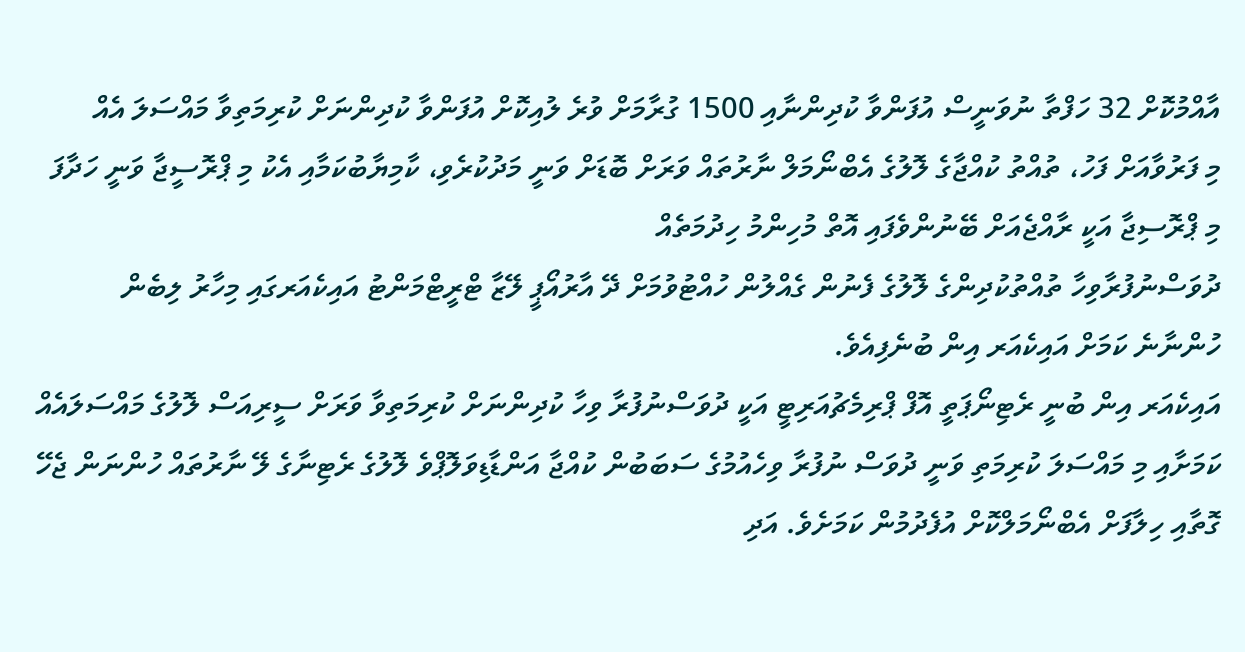އާއްމުކޮށް 32 ހަފްތާ ނުވަނީސް އުފަންވާ ކުދިންނާއި 1500 ގުރާމަށް ވުރެ ލުއިކޮށް އުފަންވާ ކުދިންނަށް ކުރިމަތިވާ މައްސަލަ އެއް
މި ފަރުވާއަށް ފަހު، ތުއްތު ކުއްޖާގެ ލޮލުގެ އެބްނޯމަލް ނާރުތައް ވަރަށް ބޮޑަށް ވަނީ މަދުކުރެވި، ކާމިޔާބުކަމާއި އެކު މި ޕްރޮސީޖާ ވަނީ ހަދާފަ
މި ޕްރޮސިޖާ އަކީ ރާއްޖެއަށް ބޭނުންވެފައި އޮތް މުހިންމު ހިދުމަތެއް
ދުވަސްނުފުރާވިހާ ތުއްތުކުދިންގެ ލޮލުގެ ފެނުން ގެއްލުން ހުއްޓުވުމަށް ދޭ އާރުއޯޕީ ލޭޒާ ޓްރީޓްމަންޓު އައިކެއަރގައި މިހާރު ލިބެން ހުންނާނެ ކަމަށް އައިކެއަރ އިން ބުނެފިއެވެ.
އައިކެއަރ އިން ބުނީ ރެޓިނޯޕަތީ އޮފް ޕްރިމެޗުއަރިޓީ އަކީ ދުވަސްނުފުރާ ވިހާ ކުދިންނަށް ކުރިމަތިވާ ވަރަށް ސީރިއަސް ލޮލުގެ މައްސަލައެއް ކަމަށާއި މި މައްސަލަ ކުރިމަތި ވަނީ ދުވަސް ނުފުރާ ވިހެއުމުގެ ސަބަބުން ކުއްޖާ އަންޑާޑިވަލޮޕްވެ ލޮލުގެ ރެޓިނާގެ ލޭ ނާރުތައް ހުންނަން ޖެހޭ ގޮތާއި ހިލާފަށް އެބްނޯމަލްކޮށް އުފެދުމުން ކަމަށެވެ. އަދި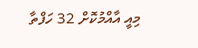މިއީ އާއްމުކޮށް 32 ހަފްތާ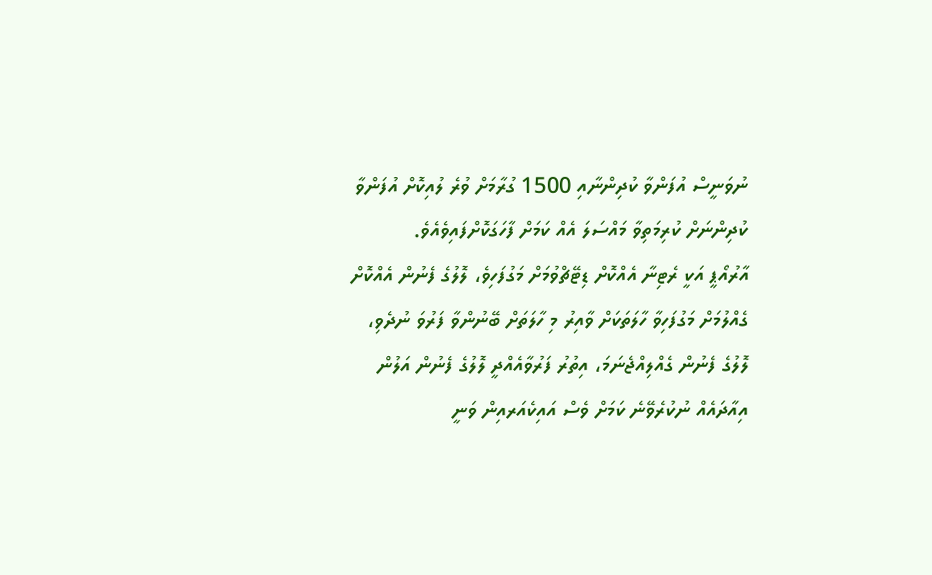ނުވަނީސް އުފަންވާ ކުދިންނާއި 1500 ގުރާމަށް ވުރެ ލުއިކޮށް އުފަންވާ ކުދިންނަށް ކުރިމަތިވާ މައްސަލަ އެއް ކަމަށް ފާހަގަކޮށްފައިވެއެވެ.
އާރުއޯޕީ އަކީ ރެޓިނާ އެއްކޮށް ޑިޓޭޗްވުމަށް މަގުފަހިވެ، ލޮލުގެ ފެނުން އެއްކޮށް ގެއްލުމަށް މަގުފަހިވާ ހާލަތަކަށް ވާއިރު މި ހާލަތަށް ބޭނުންވާ ފަރުވަ ނުދެވި، ލޮލުގެ ފެނުން ގެއްލިއްޖެނަމަ، އިތުރު ފަރުވާއެއްދީ ލޮލުގެ ފެނުން އަލުން އިއާދައެއް ނުކުރެވޭނެ ކަމަށް ވެސް އައިކެއަރއިން ވަނީ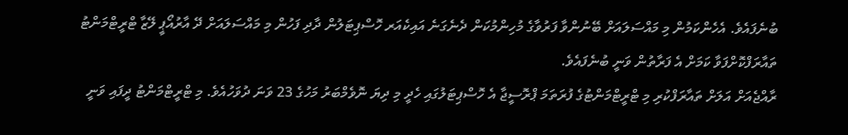ބުނެފައެވެ. އެހެންކަމުން މި މައްސަލައަށް ބޭނުންވާ ފަރުވާގެ މުހިންމުކަން ދެނެގަނެ އައިކެއަރ ހޮސްޕިޓަލުން ދާދި ފަހުން މި މައްސަލައަށް ދޭ އާރުއޯޕީ ލޭޒާ ޓްރީޓްމަންޓު ތައާރަފްކޮށްފަވާ ކަމަށް އެ ފަރާތުން ވަނީ ބުނެފައެވެ.
ރާއްޖެއަށް އަލަށް ތައާރަފްކުރި މި ޓްރީޓްމަންޓުގެ ފުރަތަމަ ޕްރޮސީޖާ އެ ހޮސްޕިޓަލުގައި ހެދީ މި ދިޔަ ނޮވެމްބަރު މަހުގެ 23 ވަނަ ދުވަހުއެވެ. މި ޓްރީޓްމަންޓު ދީފައި ވަނީ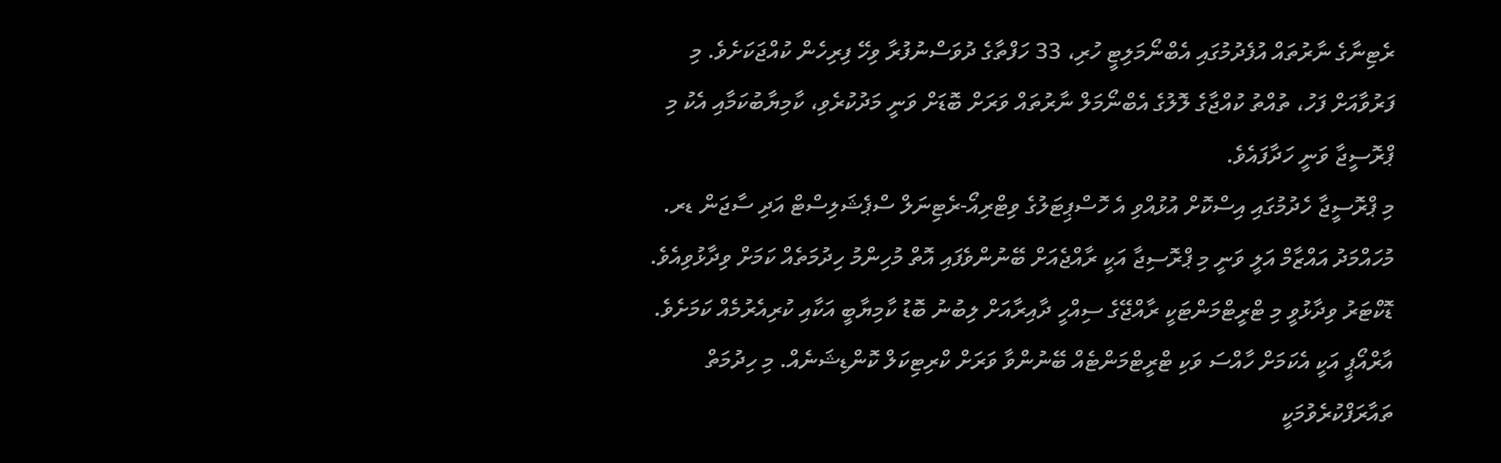ރެޓިނާގެ ނާރުތައް އުފެދުމުގައި އެބްނޯމަލިޓީ ހުރި، 33 ހަފްތާގެ ދުވަސްނުފުރާ ވިހޭ ފިރިހެން ކުއްޖަކަށެވެ. މި ފަރުވާއަށް ފަހު، ތުއްތު ކުއްޖާގެ ލޮލުގެ އެބްނޯމަލް ނާރުތައް ވަރަށް ބޮޑަށް ވަނީ މަދުކުރެވި، ކާމިޔާބުކަމާއި އެކު މި ޕްރޮސީޖާ ވަނީ ހަދާފައެވެ.
މި ޕްރޮސީޖާ ހެދުމުގައި އިސްކޮށް އުޅުއްވި އެ ހޮސްޕިޓަލުގެ ވިޓްރިއޯ-ރެޓިނަލް ސްޕެޝަލިސްޓް އަދި ސާޖަން ޑރ. މުހައްމަދު އައްޒާމް އަލީ ވަނީ މި ޕްރޮސިޖާ އަކީ ރާއްޖެއަށް ބޭނުންވެފައި އޮތް މުހިންމު ހިދުމަތެއް ކަމަށް ވިދާޅުވިއެވެ. ޑޮކްޓަރު ވިދާޅުވީ މި ޓްރީޓްމަންޓަކީ ރާއްޖޭގެ ސިއްހީ ދާއިރާއަށް ލިބުނު ބޮޑު ކާމިޔާބީ އަކާއި ކުރިއެރުމެއް ކަމަށެވެ.
އާރްއޯޕީ އަކީ އެކަމަށް ހާއްސަ ވަކި ޓްރީޓްމަންޓެއް ބޭނުންވާ ވަރަށް ކްރިޓިކަލް ކޮންޑިޝަނެއް. މި ހިދުމަތް ތައާރަފްކުރެވުމަކީ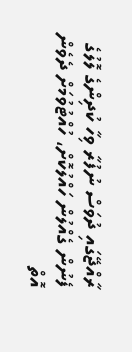ރާއްޖޭގައި ދުވަސް ނުފުރާ ވިހާ ކުދިންގެ ލޮލުގެ ފެނުން ގެއްލުން ހައްލުކޮށް، ހުއްޓުވުމަށް ދެވެން އޮތް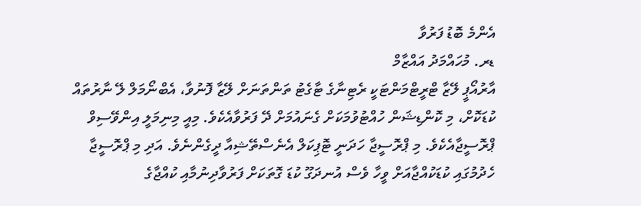އެންމެ ބޮޑު ފަރުވާ
ޑރ. މުހައްމަދު އައްޒާމް
އާރުއޯޕީ ލޭޒާ ޓްރީޓްމަންޓަކީ ރެޓިނާގެ ޓާގެޓު ތަންތަނަށް ލޭޒާ ފޮނުވާ، އެބްނޯމަލް ލޭ ނާރުތައް ކުޑަކޮށް، މި ކޮންޑިޝަން ހުއްޓުވުމަކަށް ގެނައުމަށް ދޭ ފަރުވާއެކެވެ. މިއީ މިނިމަލީ އިންވޭސިވް ޕްރޮސީޖާއެކެވެ. މި ޕްރޮސީޖާ ހަދަނީ ޓޮޕިކަލް އެނެސްތޭޝިއާ ދީގެންނެވެ. އަދި މި ޕްރޮސީޖާ ހެދުމުގައި ކުޑަކުއްޖާއަށް ވީހާ ވެސް އުނދަގޫ ކުޑަ ގޮތަކަށް ފަރުވާދިނުމާއި ކުއްޖާގެ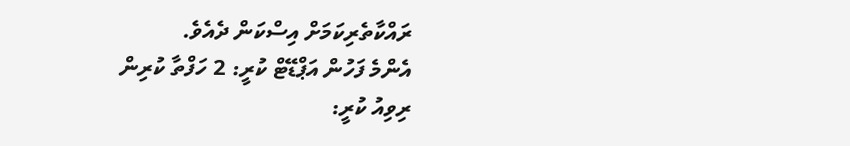ރައްކާތެރިކަމަށް އިސްކަން ދެއެވެ.
އެންމެ ފަހުން އަޕްޑޭޓް ކުރީ: 2 ހަފްތާ ކުރިން
ރިވިއު ކުރީ: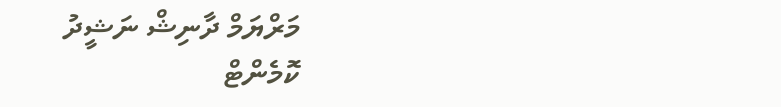މަރްޔަމް ދާނިޝް ނަޝީދު
ކޮމެންޓް